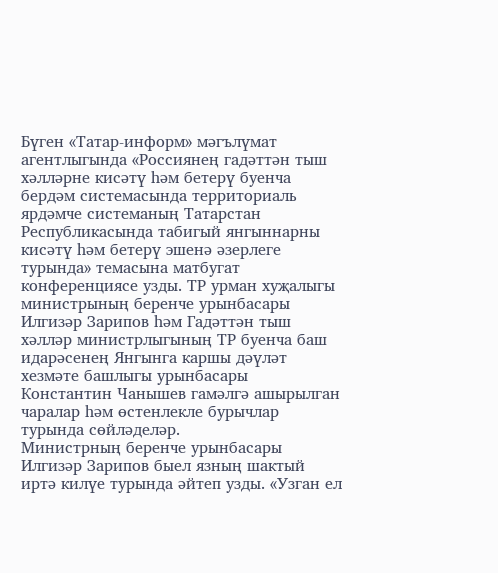Бүген «Татар-информ» мәгълүмат агентлыгында «Россиянең гадәттән тыш хәлләрне кисәтү һәм бетерү буенча бердәм системасында территориаль ярдәмче системаның Татарстан Республикасында табигый янгыннарны кисәтү һәм бетерү эшенә әзерлеге турында» темасына матбугат конференциясе узды. ТР урман хуҗалыгы министрының беренче урынбасары Илгизәр Зарипов һәм Гадәттән тыш хәлләр министрлыгының ТР буенча баш идарәсенең Янгынга каршы дәүләт хезмәте башлыгы урынбасары Константин Чанышев гамәлгә ашырылган чаралар һәм өстенлекле бурычлар турында сөйләделәр.
Министрның беренче урынбасары Илгизәр Зарипов быел язның шактый иртә килүе турында әйтеп узды. «Узган ел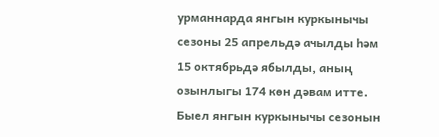урманнарда янгын куркынычы сезоны 25 апрельдә ачылды һәм 15 октябрьдә ябылды, аның озынлыгы 174 көн дәвам итте. Быел янгын куркынычы сезонын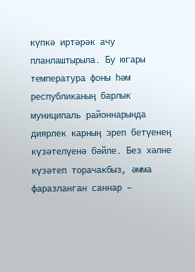күпкә иртәрәк ачу планлаштырыла. Бу югары температура фоны һәм республиканың барлык муниципаль районнарында диярлек карның эреп бетүенең күзәтелүенә бәйле. Без хәлне күзәтеп торачакбыз, әмма фаразланган саннар –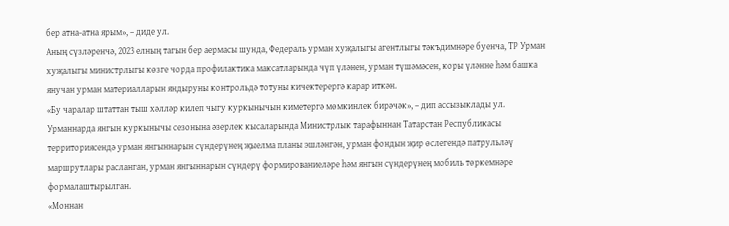бер атна-атна ярым», – диде ул.
Аның сүзләренчә, 2023 елның тагын бер аермасы шунда, Федераль урман хуҗалыгы агентлыгы тәкъдимнәре буенча, ТР Урман хуҗалыгы министрлыгы көзге чорда профилактика максатларында чүп үләнен, урман түшәмәсен, коры үләнне һәм башка янучан урман материалларын яндыруны контрольдә тотуны кичектерергә карар иткән.
«Бу чаралар штаттан тыш хәлләр килеп чыгу куркынычын киметергә мөмкинлек бирәчәк», – дип ассызыклады ул.
Урманнарда янгын куркынычы сезонына әзерлек кысаларында Министрлык тарафыннан Татарстан Республикасы территориясендә урман янгыннарын сүндерүнең җыелма планы эшләнгән, урман фондын җир өслегендә патрульләү маршрутлары расланган, урман янгыннарын сүндерү формированиеләре һәм янгын сүндерүнең мобиль төркемнәре формалаштырылган.
«Моннан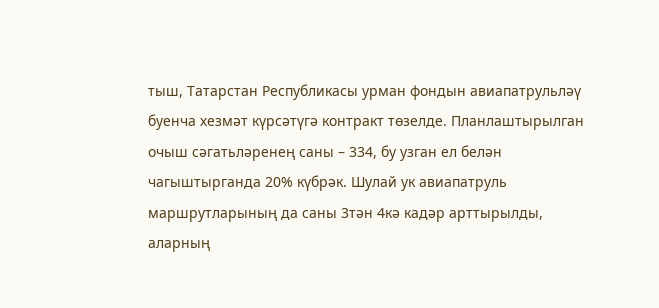тыш, Татарстан Республикасы урман фондын авиапатрульләү буенча хезмәт күрсәтүгә контракт төзелде. Планлаштырылган очыш сәгатьләренең саны – 334, бу узган ел белән чагыштырганда 20% күбрәк. Шулай ук авиапатруль маршрутларының да саны 3тән 4кә кадәр арттырылды, аларның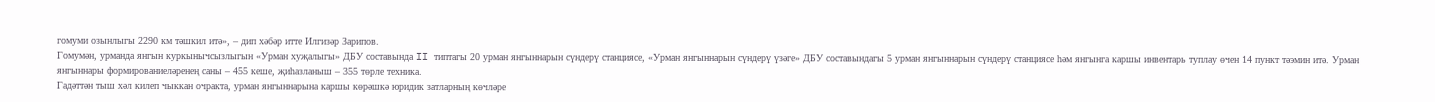гомуми озынлыгы 2290 км тәшкил итә», – дип хәбәр итте Илгизәр Зарипов.
Гомумән, урманда янгын куркынычсызлыгын «Урман хуҗалыгы» ДБУ составында II типтагы 20 урман янгыннарын сүндерү станциясе, «Урман янгыннарын сүндерү үзәге» ДБУ составындагы 5 урман янгыннарын сүндерү станциясе һәм янгынга каршы инвентарь туплау өчен 14 пункт тәэмин итә. Урман янгыннары формированиеләренең саны – 455 кеше, җиһазланыш – 355 төрле техника.
Гадәттән тыш хәл килеп чыккан очракта, урман янгыннарына каршы көрәшкә юридик затларның көчләре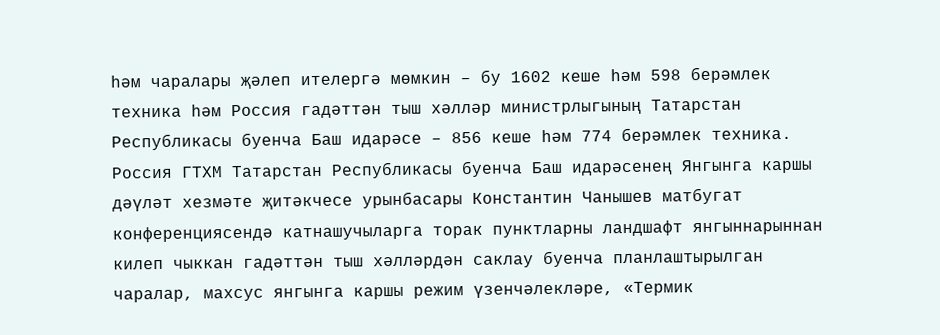һәм чаралары җәлеп ителергә мөмкин – бу 1602 кеше һәм 598 берәмлек техника һәм Россия гадәттән тыш хәлләр министрлыгының Татарстан Республикасы буенча Баш идарәсе – 856 кеше һәм 774 берәмлек техника.
Россия ГТХМ Татарстан Республикасы буенча Баш идарәсенең Янгынга каршы дәүләт хезмәте җитәкчесе урынбасары Константин Чанышев матбугат конференциясендә катнашучыларга торак пунктларны ландшафт янгыннарыннан килеп чыккан гадәттән тыш хәлләрдән саклау буенча планлаштырылган чаралар, махсус янгынга каршы режим үзенчәлекләре, «Термик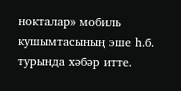нокталар» мобиль кушымтасының эше һ.б. турында хәбәр итте.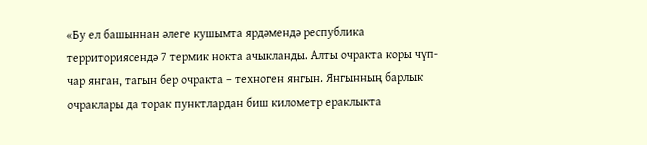«Бу ел башыннан әлеге кушымта ярдәмендә республика территориясендә 7 термик нокта ачыкланды. Алты очракта коры чүп-чар янган, тагын бер очракта – техноген янгын. Янгынның барлык очраклары да торак пунктлардан биш километр ераклыкта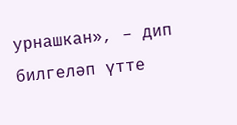урнашкан», – дип билгеләп үтте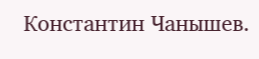Константин Чанышев.